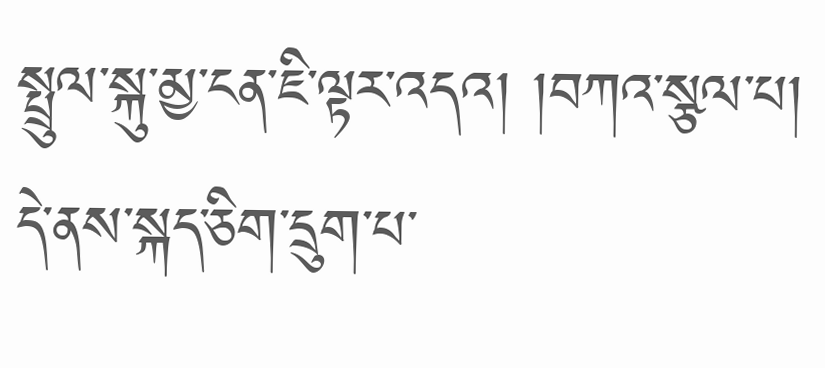སྤྲུལ་སྐུ་མྱ་ངན་ཇི་ལྟར་འདའ། །བཀའ་སྩལ་པ། དེ་ནས་སྐད་ཅིག་དྲུག་པ་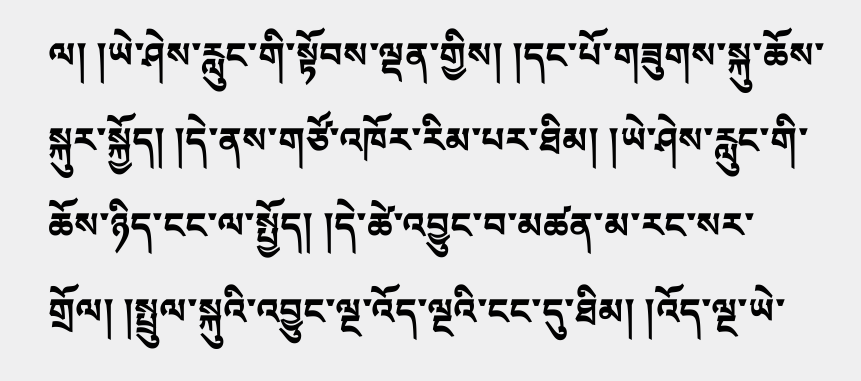ལ། །ཡེ་ཤེས་རླུང་གི་སྟོབས་ལྡན་གྱིས། །དང་པོ་གཟུགས་སྐུ་ཆོས་སྐུར་སྐྱོད། །དེ་ནས་གཙོ་འཁོར་རིམ་པར་ཐིམ། །ཡེ་ཤེས་རླུང་གི་ཆོས་ཉིད་ངང་ལ་སྤྱོད། །དེ་ཚེ་འབྱུང་བ་མཚན་མ་རང་སར་གྲོལ། །སྤྲུལ་སྐུའི་འབྱུང་ལྔ་འོད་ལྔའི་ངང་དུ་ཐིམ། །འོད་ལྔ་ཡེ་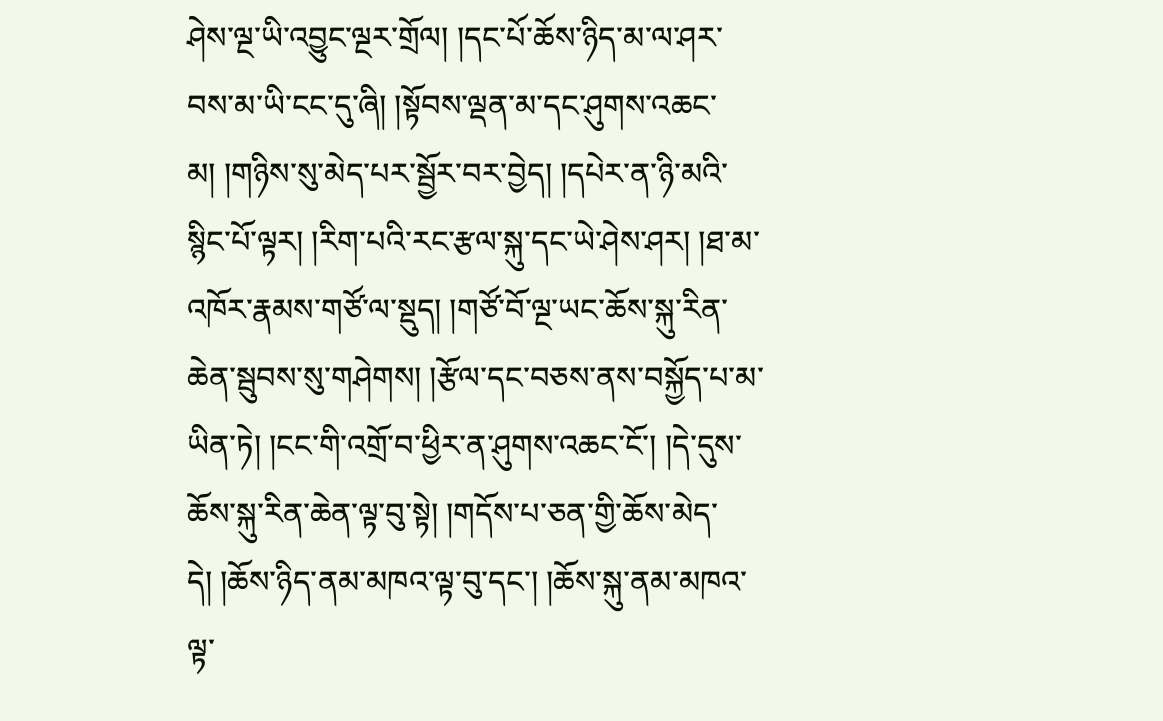ཤེས་ལྔ་ཡི་འབྱུང་ལྔར་གྲོལ། །དང་པོ་ཆོས་ཉིད་མ་ལ་ཤར་བས་མ་ཡི་ངང་དུ་ཞི། །སྟོབས་ལྡན་མ་དང་ཤུགས་འཆང་མ། །གཉིས་སུ་མེད་པར་སྦྱོར་བར་བྱེད། །དཔེར་ན་ཉི་མའི་སྙིང་པོ་ལྟར། །རིག་པའི་རང་རྩལ་སྐུ་དང་ཡེ་ཤེས་ཤར། །ཐ་མ་འཁོར་རྣམས་གཙོ་ལ་སྡུད། །གཙོ་བོ་ལྔ་ཡང་ཆོས་སྐུ་རིན་ཆེན་སྦུབས་སུ་གཤེགས། །རྩོལ་དང་བཅས་ནས་བསྐྱོད་པ་མ་ཡིན་ཏེ། །ངང་གི་འགྲོ་བ་ཕྱིར་ན་ཤུགས་འཆང་ངོ་། །དེ་དུས་ཆོས་སྐུ་རིན་ཆེན་ལྟ་བུ་སྟེ། །གདོས་པ་ཅན་གྱི་ཆོས་མེད་དེ། །ཆོས་ཉིད་ནམ་མཁའ་ལྟ་བུ་དང་། །ཆོས་སྐུ་ནམ་མཁའ་ལྟ་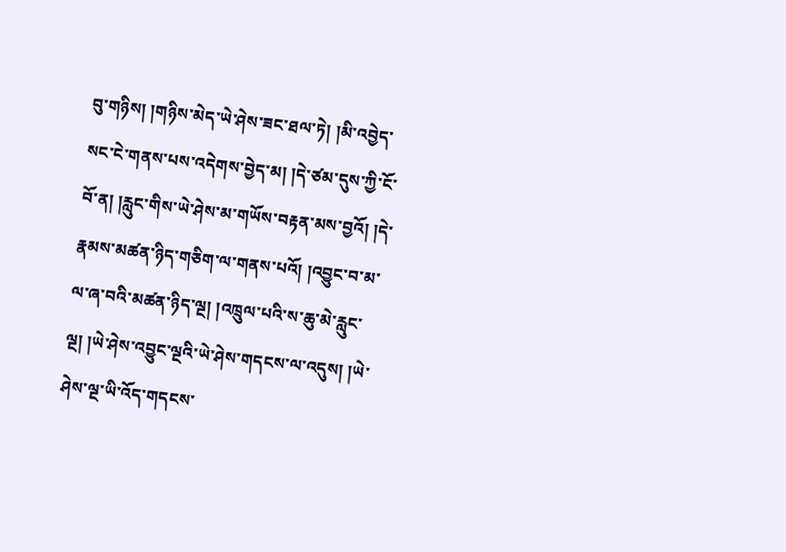བུ་གཉིས། །གཉིས་མེད་ཡེ་ཤེས་ཟང་ཐལ་ཏེ། །མི་འབྱེད་སང་ངེ་གནས་པས་འདེགས་བྱེད་མ། །དེ་ཙམ་དུས་ཀྱི་ངོ་བོ་ན། །རླུང་གིས་ཡེ་ཤེས་མ་གཡོས་བརྟན་མས་བྱའོ། །དེ་རྣམས་མཚན་ཉིད་གཅིག་ལ་གནས་པའོ། །འབྱུང་བ་མ་ལ་ཞ་བའི་མཚན་ཉིད་ལྔ། །འཁྲུལ་པའི་ས་ཆུ་མེ་རླུང་ལྔ། །ཡེ་ཤེས་འབྱུང་ལྔའི་ཡེ་ཤེས་གདངས་ལ་འདུས། །ཡེ་ཤེས་ལྔ་ཡི་འོད་གདངས་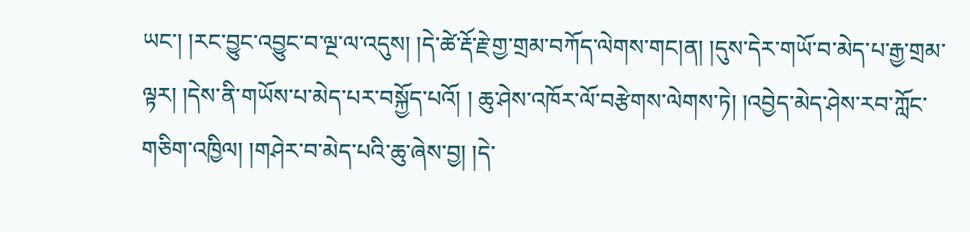ཡང་། །རང་བྱུང་འབྱུང་བ་ལྔ་ལ་འདུས། །དེ་ཚེ་རྡོ་རྗེ་གྱ་གྲམ་བཀོད་ལེགས་གང།ན། །དུས་དེར་གཡོ་བ་མེད་པ་རྒྱ་གྲམ་ལྟར། །དེས་ནི་གཡོས་པ་མེད་པར་བསྐྱོད་པའོ། ། ཆུ་ཤེས་འཁོར་ལོ་བརྩེགས་ལེགས་ཏེ། །འབྱེད་མེད་ཤེས་རབ་ཀློང་གཅིག་འཁྱིལ། །གཤེར་བ་མེད་པའི་ཆུ་ཞེས་བྱ། །དེ་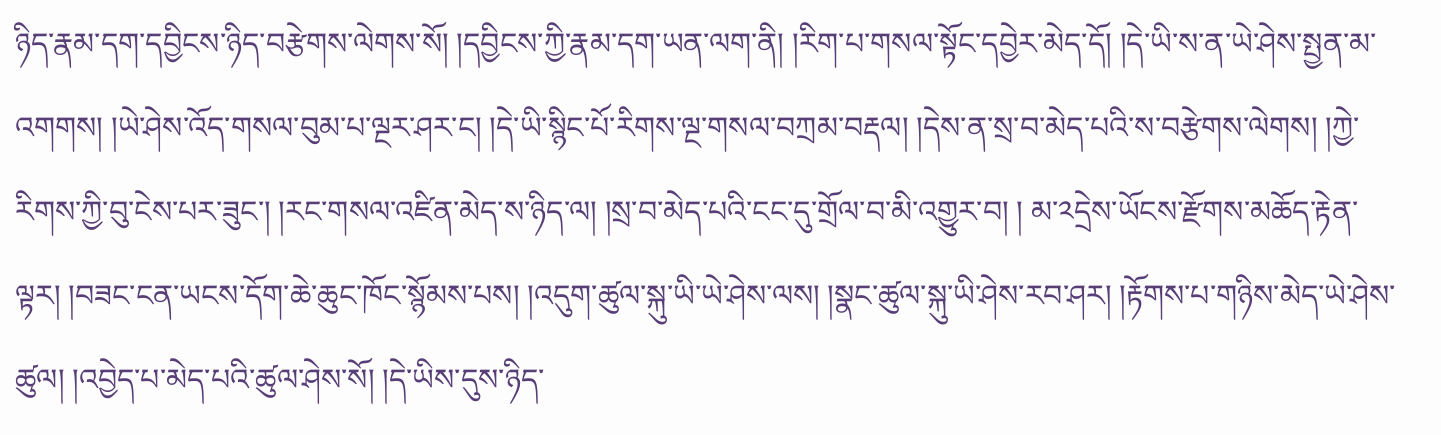ཉིད་རྣམ་དག་དབྱིངས་ཉིད་བརྩེགས་ལེགས་སོ། །དབྱིངས་ཀྱི་རྣམ་དག་ཡན་ལག་ནི། །རིག་པ་གསལ་སྟོང་དབྱེར་མེད་དོ། །དེ་ཡི་ས་ན་ཡེ་ཤེས་སྤྱན་མ་འགགས། །ཡེ་ཤེས་འོད་གསལ་བུམ་པ་ལྔར་ཤར་ང། །དེ་ཡི་སྙིང་པོ་རིགས་ལྔ་གསལ་བཀྲམ་བརྡལ། །དེས་ན་སྲ་བ་མེད་པའི་ས་བརྩེགས་ལེགས། །ཀྱེ་རིགས་ཀྱི་བུ་ངེས་པར་ཟུང་། །རང་གསལ་འཛིན་མེད་ས་ཉིད་ལ། །སྲ་བ་མེད་པའི་ངང་དུ་གྲོལ་བ་མི་འགྱུར་བ། ། མ་༢དྲེས་ཡོངས་རྫོགས་མཆོད་རྟེན་ལྟར། །བཟང་ངན་ཡངས་དོག་ཆེ་ཆུང་ཁོང་སྙོམས་པས། །འདུག་ཚུལ་སྐུ་ཡི་ཡེ་ཤེས་ལས། །སྣང་ཚུལ་སྐུ་ཡི་ཤེས་རབ་ཤར། །རྟོགས་པ་གཉིས་མེད་ཡེ་ཤེས་ཚུལ། །འབྱེད་པ་མེད་པའི་ཚུལ་ཤེས་སོ། །དེ་ཡིས་དུས་ཉིད་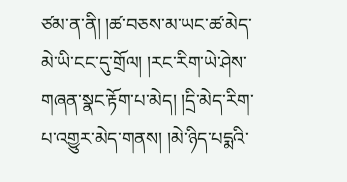ཙམ་ན་ནི། །ཚ་བཅས་མ་ཡང་ཚ་མེད་མེ་ཡི་ངང་དུ་གྲོལ། །རང་རིག་ཡེ་ཤེས་གཞན་སྣང་རྟོག་པ་མེད། །དྲི་མེད་རིག་པ་འགྱུར་མེད་གནས། །མེ་ཉིད་པདྨའི་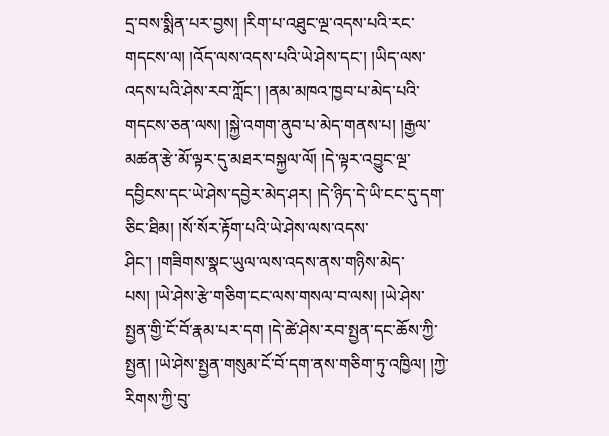དྲ་བས་སྨིན་པར་བྱས། །རིག་པ་འཐུང་ལྔ་འདས་པའི་རང་གདངས་ལ། །འོད་ལས་འདས་པའི་ཡེ་ཤེས་དང་། །ཡིད་ལས་འདས་པའི་ཤེས་རབ་ཀློང་། །ནམ་མཁའ་ཁྱབ་པ་མེད་པའི་གདངས་ཅན་ལས། །སྐྱེ་འགག་ནུབ་པ་མེད་གནས་པ། །རྒྱལ་མཚན་རྩེ་མོ་ལྟར་དུ་མཐར་བསྐྱལ་ལོ། །དེ་ལྟར་འབྱུང་ལྔ་དབྱིངས་དང་ཡེ་ཤེས་དབྱེར་མེད་ཤར། །དེ་ཉིད་དེ་ཡི་ངང་དུ་དག་ཅིང་ཐིམ། །སོ་སོར་རྟོག་པའི་ཡེ་ཤེས་ལས་འདས་ཤིང་། །གཟིགས་སྣང་ཡུལ་ལས་འདས་ནས་གཉིས་མེད་པས། །ཡེ་ཤེས་རྩེ་གཅིག་ངང་ལས་གསལ་བ་ལས། །ཡེ་ཤེས་སྤྱན་གྱི་ངོ་བོ་རྣམ་པར་དག །དེ་ཚེ་ཤེས་རབ་སྤྱན་དང་ཆོས་ཀྱི་སྤྱན། །ཡེ་ཤེས་སྤྱན་གསུམ་ངོ་བོ་དག་ནས་གཅིག་ཏུ་འཁྱིལ། །ཀྱེ་རིགས་ཀྱི་བུ་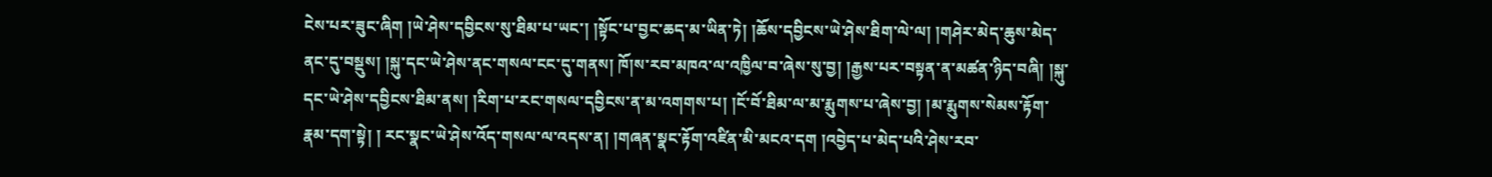ངེས་པར་ཟུང་ཞིག །ཡེ་ཤེས་དབྱིངས་སུ་ཐིམ་པ་ཡང་། །སྟོང་པ་བྱང་ཆད་མ་ཡིན་ཏེ། །ཆོས་དབྱིངས་ཡེ་ཤེས་ཐིག་ལེ་ལ། །གཤེར་མེད་ཆུས་མེད་ནང་དུ་བསྡུས། །སྐུ་དང་ཡེ་ཤེས་ནང་གསལ་ངང་དུ་གནས། ཁོ།ས་རབ་མཁའ་ལ་འཁྱིལ་བ་ཞེས་སུ་བྱ། །རྒྱས་པར་བསྟན་ན་མཚན་ཉིད་བཞི། །སྐུ་དང་ཡེ་ཤེས་དབྱིངས་ཐིམ་ནས། །རིག་པ་རང་གསལ་དབྱིངས་ན་མ་འགགས་པ། །ངོ་བོ་ཐིམ་ལ་མ་རྨུགས་པ་ཞེས་བྱ། །མ་རྨུགས་སེམས་རྟོག་རྣམ་དག་སྟེ། ། རང་སྣང་ཡེ་ཤེས་འོད་གསལ་ལ་འདས་ན། །གཞན་སྣང་རྟོག་འཛིན་མི་མངའ་དག །འབྱེད་པ་མེད་པའི་ཤེས་རབ་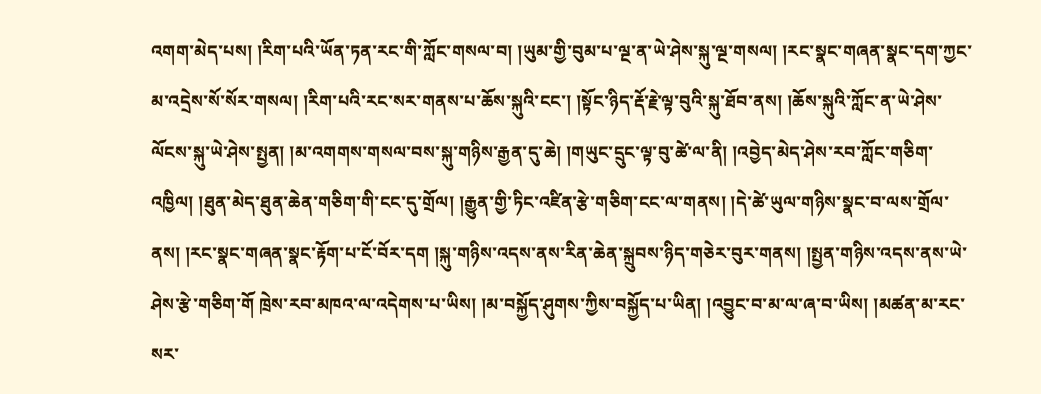འགག་མེད་པས། །རིག་པའི་ཡོན་ཏན་རང་གི་ཀློང་གསལ་བ། །ཡུམ་གྱི་བུམ་པ་ལྔ་ན་ཡེ་ཤེས་སྐུ་ལྔ་གསལ། །རང་སྣང་གཞན་སྣང་དག་ཀྱང་མ་འདྲེས་སོ་སོར་གསལ། །རིག་པའི་རང་སར་གནས་པ་ཆོས་སྐུའི་ངང་། །སྟོང་ཉིད་རྡོ་རྗེ་ལྟ་བུའི་སྐུ་ཐོབ་ནས། །ཆོས་སྐུའི་ཀློང་ན་ཡེ་ཤེས་ལོངས་སྐུ་ཡེ་ཤེས་སྤྱན། །མ་འགགས་གསལ་བས་སྐུ་གཉིས་རྒྱན་དུ་ཆེ། །གཡུང་དྲུང་ལྟ་བུ་ཚེ་ལ་ནི། །འབྱེད་མེད་ཤེས་རབ་ཀློང་གཅིག་འཁྱིལ། །ཐུན་མེད་ཐུན་ཆེན་གཅིག་གི་ངང་དུ་གྲོལ། །རྒྱུན་གྱི་ཏིང་འཛིན་རྩེ་གཅིག་ངང་ལ་གནས། །དེ་ཚེ་ཡུལ་གཉིས་སྣང་བ་ལས་གྲོལ་ནས། །རང་སྣང་གཞན་སྣང་རྟོག་པ་ངོ་བོར་དག །སྐུ་གཉིས་འདས་ནས་རིན་ཆེན་སྐྲུབས་ཉིད་གཅེར་བུར་གནས། །སྤྱན་གཉིས་འདས་ནས་ཡེ་ཤེས་རྩེ་གཅིག་གོ ཁྲེས་རབ་མཁའ་ལ་འདེགས་པ་ཡིས། །མ་བསྐྱོད་ཤུགས་ཀྱིས་བསྐྱོད་པ་ཡིན། །འབྱུང་བ་མ་ལ་ཞ་བ་ཡིས། །མཚན་མ་རང་སར་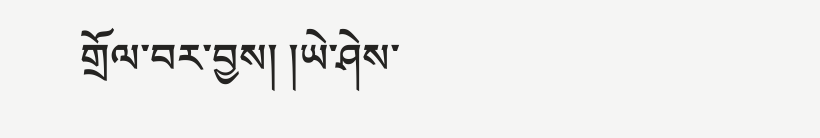གྲོལ་བར་བྱས། །ཡེ་ཤེས་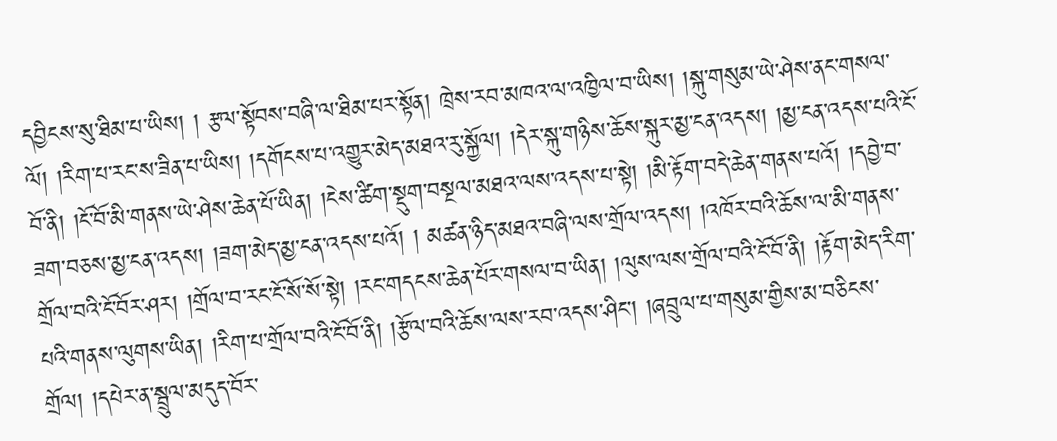དབྱིངས་སུ་ཐིམ་པ་ཡིས། ། རྩལ་སྟོབས་བཞི་ལ་ཐིམ་པར་སྟོན། ཁྲེས་རབ་མཁའ་ལ་འཁྱིལ་བ་ཡིས། །སྐུ་གསུམ་ཡེ་ཤེས་ནང་གསལ་ལོ། །རིག་པ་རང་ས་ཟིན་པ་ཡིས། །དགོངས་པ་འགྱུར་མེད་མཐའ་རུ་སྐྱོལ། །དེར་སྐུ་གཉིས་ཆོས་སྐུར་མྱ་ངན་འདས། །མྱ་ངན་འདས་པའི་ངོ་བོ་ནི། །ངོ་བོ་མི་གནས་ཡེ་ཤེས་ཆེན་པོ་ཡིན། །ངེས་ཚིག་སྡུག་བསྔལ་མཐའ་ལས་འདས་པ་སྟེ། །མི་རྟོག་བདེ་ཆེན་གནས་པའོ། །དབྱེ་བ་ཟག་བཅས་མྱ་ངན་འདས། །ཟག་མེད་མྱ་ངན་འདས་པའོ། ། མཚན་ཉིད་མཐའ་བཞི་ལས་གྲོལ་འདས། །འཁོར་བའི་ཆོས་ལ་མི་གནས་གྲོལ་བའི་ངོ་བོར་ཤར། །གྲོལ་བ་རང་ངོ་སོ་སོ་སྟེ། །རང་གདངས་ཆེན་པོར་གསལ་བ་ཡིན། །ལུས་ལས་གྲོལ་བའི་ངོ་བོ་ནི། །རྟོག་མེད་རིག་པའི་གནས་ལུགས་ཡིན། །རིག་པ་གྲོལ་བའི་ངོ་བོ་ནི། །རྩོལ་བའི་ཆོས་ལས་རབ་འདས་ཤིང་། །ཞབྲུལ་པ་གསུམ་གྱིས་མ་བཅིངས་གྲོལ། །དཔེར་ན་སྦྲུལ་མདུད་བོར་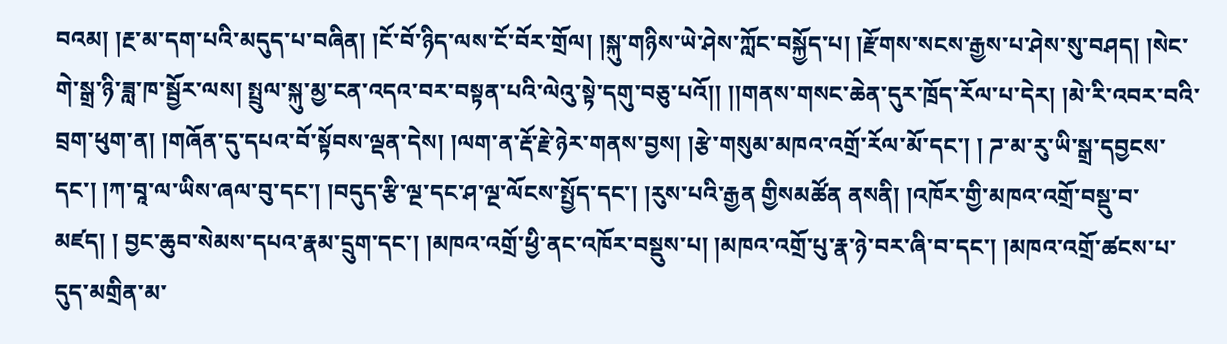བའམ། །རྔ་མ་དག་པའི་མདུད་པ་བཞིན། །ངོ་བོ་ཉིད་ལས་ངོ་བོར་གྲོལ། །སྐུ་གཉིས་ཡེ་ཤེས་ཀློང་བསྐྱོད་པ། །རྫོགས་སངས་རྒྱས་པ་ཤེས་སུ་བཤད། །སེང་གེ་སྒྲ་ཉི་ཟླ་ཁ་སྦྱོར་ལས། སྤྲུལ་སྐུ་མྱ་ངན་འདའ་བར་བསྟན་པའི་ལེའུ་སྟེ་དགུ་བཅུ་པའོ།། །།གནས་གསང་ཆེན་དུར་ཁྲོད་རོལ་པ་དེར། །མེ་རི་འབར་བའི་བྲག་ཕུག་ན། །གཞོན་དུ་དཔའ་བོ་སྟོབས་ལྡན་དེས། །ལག་ན་རྡོ་རྗེ་ཉེར་གནས་བྱས། །རྩེ་གསུམ་མཁའ་འགྲོ་རོལ་མོ་དང་། ། ཌ་མ་རུ་ཡི་སྒྲ་དབྱངས་དང་། །ཀ་བཱ་ལ་ཡིས་ཞལ་བུ་དང་། །བདུད་རྩི་ལྔ་དང་ཤ་ལྔ་ལོངས་སྤྱོད་དང་། །རུས་པའི་རྒྱན གྱིསམཚོན ནསནི། །འཁོར་གྱི་མཁའ་འགྲོ་བསྡུ་བ་མཛད། ། བྱང་ཆུབ་སེམས་དཔའ་རྣམ་དྲུག་དང་། །མཁའ་འགྲོ་ཕྱི་ནང་འཁོར་བསྡུས་པ། །མཁའ་འགྲོ་པུ་རྣ་ཉེ་བར་ཞི་བ་དང་། །མཁའ་འགྲོ་ཚངས་པ་དུད་མགྲིན་མ་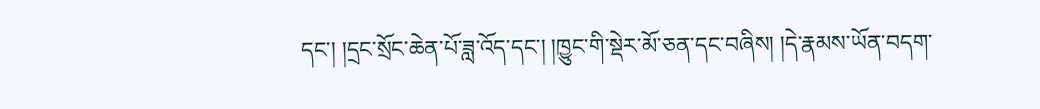དང་། །དྲང་སྲོང་ཆེན་པོ་ཟླ་འོད་དང་། །ཁྱུང་གི་སྡེར་མོ་ཅན་དང་བཞིས། །དེ་རྣམས་ཡོན་བདག་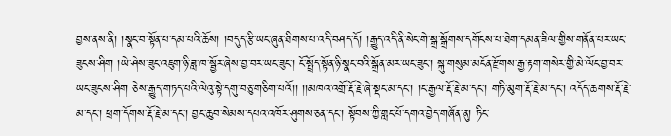བྱས་ནས་ནི། །སྣང་བ་སྟོན་པ་དམ་པའི་ཆོས། །བདུད་རྩི་ཡང་ཞུན་ཐིགས་པ་འདི་བཤད་དོ། །རྒྱུད་འདི་ནི་སེང་གེ་སྒྲ་སྒྲོགས་དགོངས་པ་ཐེག་དམན་ཟིལ་གྱིས་གནོན་པར་ཡང་ཟུངས་ཤིག །ཡེ་ཤེས་ཟུང་འཇུག་ཉི་ཟླ་ཁ་སྦྱོར་ཞེས་བྱ་བར་ཡང་ཟུང་། ངོ་སྤྲོད་སྟོན་ཉི་སྣང་བའི་སྒྲོན་མར་ཡང་ཟུང་། སྐུ་གསུམ་མངོན་རྫོགས་རྒྱ་རྟག་གསེར་གྱི་མེ་ལོང་བྱ་བར་ཡང་ཟུངས་ཤིག ཅེས་རྒྱུད་གཏད་པའི་ལེའུ་སྟེ་དགུ་བཅུ་གཅིག་པའོ།། །།མཁའ་འགྲོ་རྡོ་རྗེ་ཞེ་སྡང་མ་དང་། །ང་རྒྱལ་རྡོ་རྗེ་མ་དང་། གཏི་མུག་རྡོ་རྗེ་མ་དང་། འདོད་ཆགས་རྡོ་རྗེ་མ་དང་། ཕྲག་དོགས་རྡོ་རྗེ་མ་དང་། བྱང་ཆུབ་སེམས་དཔའ་འཁོར་ཤུགས་ཅན་དང་། སྟོབས་ཀྱི་གླང་པོ་དགའ་བྱེད་གཞོན་ནུ། ཏིང་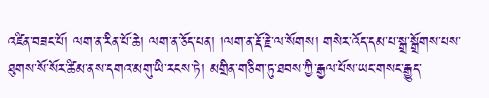འཛིན་བཟང་པོ། ལག་ན་རིན་པོ་ཆེ། ལག་ན་ཅོད་པན། །ལག་ན་རྡོ་རྗེ་ལ་སོགས། གསེར་འོད་དམ་པ་སྒྲ་སྒྲོགས་པས་ཐུགས་སོ་སོར་ཚིམ་ནས་དགའ་མགུ་ཡི་རངས་ཏེ། མགྲིན་གཅིག་ཏུ་ཐབས་ཀྱི་རྒྱལ་པོས་ཡང་གསང་རྒྱུད་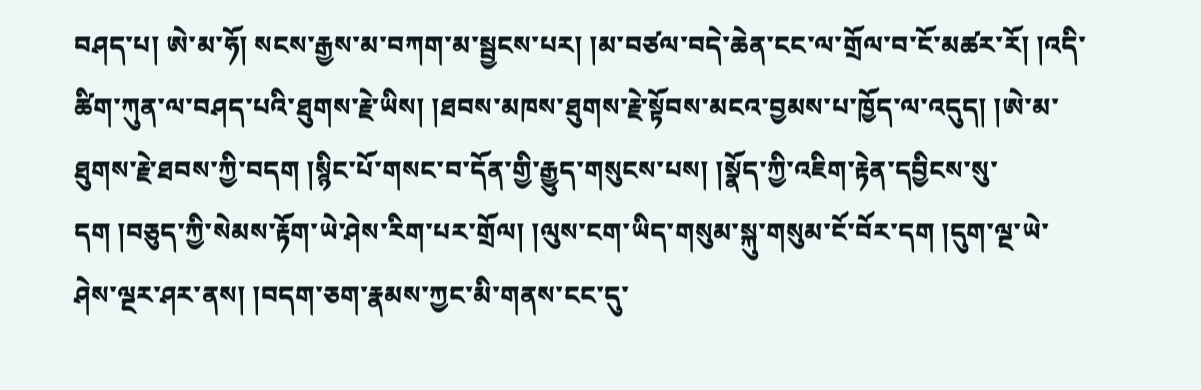བཤད་པ། ཨེ་མ་ཧོ། སངས་རྒྱས་མ་བཀག་མ་སྦྱངས་པར། །མ་བཙལ་བདེ་ཆེན་ངང་ལ་གྲོལ་བ་ངོ་མཚར་རོ། །འདི་ཚིག་ཀུན་ལ་བཤད་པའི་ཐུགས་རྗེ་ཡིས། །ཐབས་མཁས་ཐུགས་རྗེ་སྟོབས་མངའ་བྱམས་པ་ཁྱོད་ལ་འདུད། །ཨེ་མ་ཐུགས་རྗེ་ཐབས་ཀྱི་བདག །སྙིང་པོ་གསང་བ་དོན་གྱི་རྒྱུད་གསུངས་པས། །སྣོད་ཀྱི་འཇིག་རྟེན་དབྱིངས་སུ་དག །བཅུད་ཀྱི་སེམས་རྟོག་ཡེ་ཤེས་རིག་པར་གྲོལ། །ལུས་ངག་ཡིད་གསུམ་སྐུ་གསུམ་ངོ་བོར་དག །དུག་ལྔ་ཡེ་ཤེས་ལྔར་ཤར་ནས། །བདག་ཅག་རྣམས་ཀྱང་མི་གནས་ངང་དུ་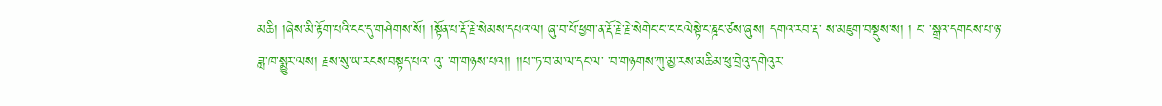མཆི། །ཞེས་མི་རྟོག་པའི་ངང་དུ་གཤེགས་སོ། །སྟོན་པ་རྡོ་རྗེ་སེམས་དཔའ་ལ། ཞུ་བ་པོ་ཕྱག་ན་རྡོ་རྗེ་རྗེ་སེགེང་ང་་ང་ངལེསྟེ་ང་ཎྜང་ཙས་ཞུས། དགའ་རབ་རྡ་ ས་མཇུག་བསྡུས་ས། ། ང་ ་སྒྲའ་དགངས་པ་ཉ་ཟླ་ཁ་སྨྱུར་ལས། རྗས་སུ་ཡ་རངས་བསྟད་པའ་ འུ་ ་ག་གཉས་པའ།། །།པ་་ཏ་བ་མ་ལ་དང་ལ་ ་བ་གཉགས་ཀུ་མྱ་རས་མཆིམ་ཕུ་བྲེའུ་དགེའུར་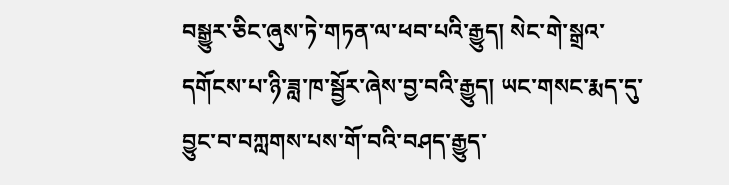བསྒྱུར་ཅིང་ཞུས་ཏེ་གཏན་ལ་ཕབ་པའི་རྒྱུད། སེང་གེ་སྒྲའ་དགོངས་པ་ཉི་ཟླ་ཁ་སྦྱོར་ཞེས་བྱ་བའི་རྒྱུད། ཡང་གསང་རྨད་དུ་བྱུང་བ་བཀླགས་པས་གོ་བའི་བཤད་རྒྱུད་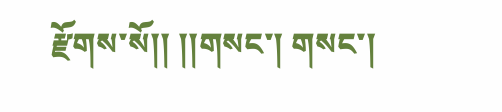རྫོགས་སོ།། །།གསང་། གསང་།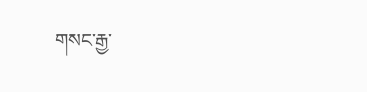གསང་རྒྱ་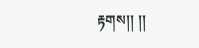རྟགས།། །།